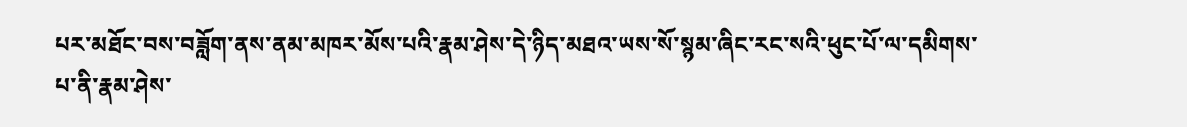པར་མཐོང་བས་བཟློག་ནས་ནམ་མཁར་མོས་པའི་རྣམ་ཤེས་དེ་ཉིད་མཐའ་ཡས་སོ་སྙམ་ཞིང་རང་སའི་ཕུང་པོ་ལ་དམིགས་པ་ནི་རྣམ་ཤེས་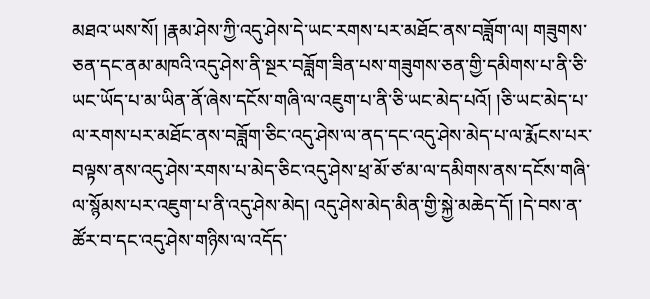མཐའ་ཡས་སོ། །རྣམ་ཤེས་ཀྱི་འདུ་ཤེས་དེ་ཡང་རགས་པར་མཐོང་ནས་བཟློག་ལ། གཟུགས་ཅན་དང་ནམ་མཁའི་འདུ་ཤེས་ནི་སྔར་བཟློག་ཟིན་པས་གཟུགས་ཅན་གྱི་དམིགས་པ་ནི་ཅི་ཡང་ཡོད་པ་མ་ཡིན་ནོ་ཞེས་དངོས་གཞི་ལ་འཇུག་པ་ནི་ཅི་ཡང་མེད་པའོ། །ཅི་ཡང་མེད་པ་ལ་རགས་པར་མཐོང་ནས་བཟློག་ཅིང་འདུ་ཤེས་ལ་ནད་དང་འདུ་ཤེས་མེད་པ་ལ་རྨོངས་པར་བལྟས་ནས་འདུ་ཤེས་རགས་པ་མེད་ཅིང་འདུ་ཤེས་ཕྲ་མོ་ཙ་མ་ལ་དམིགས་ནས་དངོས་གཞི་ལ་སྙོམས་པར་འཇུག་པ་ནི་འདུ་ཤེས་མེད། འདུ་ཤེས་མེད་མིན་གྱི་སྐྱེ་མཆེད་དོ། །དེ་བས་ན་ཚོར་བ་དང་འདུ་ཤེས་གཉིས་ལ་འདོད་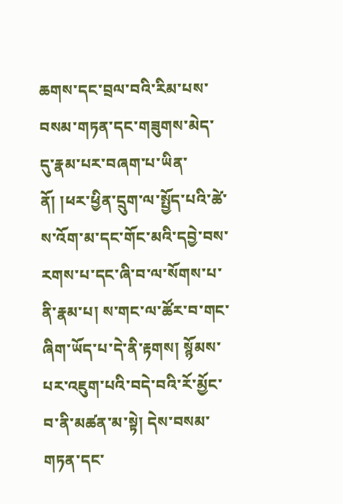ཆགས་དང་བྲལ་བའི་རིམ་པས་བསམ་གཏན་དང་གཟུགས་མེད་དུ་རྣམ་པར་བཞག་པ་ཡིན་ནོ། །ཕར་ཕྱིན་དྲུག་ལ་སྤྱོད་པའི་ཚེ་ས་འོག་མ་དང་གོང་མའི་དབྱེ་བས་རགས་པ་དང་ཞི་བ་ལ་སོགས་པ་ནི་རྣམ་པ། ས་གང་ལ་ཚོར་བ་གང་ཞིག་ཡོད་པ་དེ་ནི་རྟགས། སྙོམས་པར་འཇུག་པའི་བདེ་བའི་རོ་མྱོང་བ་ནི་མཚན་མ་སྟེ། དེས་བསམ་གཏན་དང་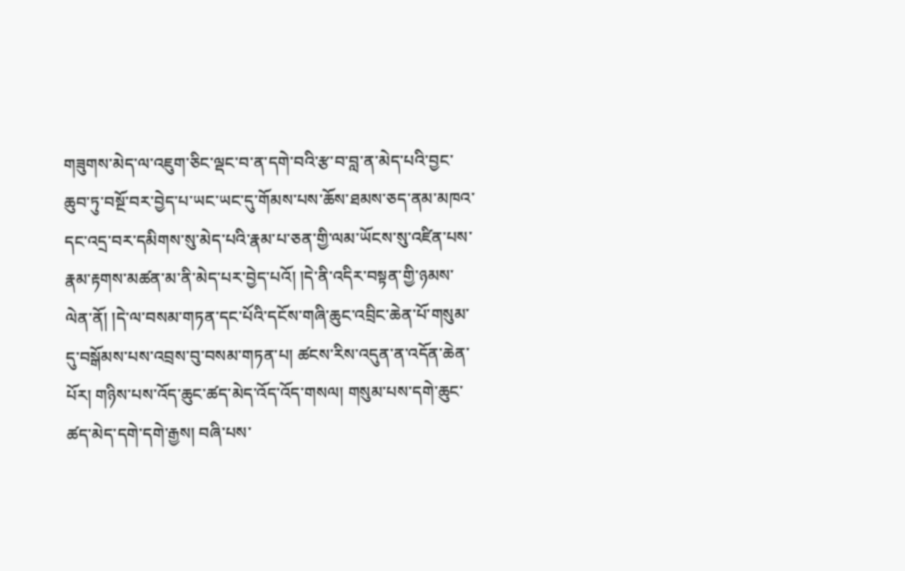གཟུགས་མེད་ལ་འཇུག་ཅིང་ལྡང་བ་ན་དགེ་བའི་རྩ་བ་བླ་ན་མེད་པའི་བྱང་ཆུབ་ཏུ་བསྔོ་བར་བྱེད་པ་ཡང་ཡང་དུ་གོམས་པས་ཆོས་ཐམས་ཅད་ནམ་མཁའ་དང་འདྲ་བར་དམིགས་སུ་མེད་པའི་རྣམ་པ་ཅན་གྱི་ལམ་ཡོངས་སུ་འཛིན་པས་རྣམ་རྟགས་མཚན་མ་ནི་མེད་པར་བྱེད་པའོ། །དེ་ནི་འདིར་བསྟན་གྱི་ཉམས་ལེན་ནོ། །དེ་ལ་བསམ་གཏན་དང་པོའི་དངོས་གཞི་ཆུང་འབྲིང་ཆེན་པོ་གསུམ་དུ་བསྒོམས་པས་འབྲས་བུ་བསམ་གཏན་པ། ཚངས་རིས་འདུན་ན་འདོན་ཆེན་པོར། གཉིས་པས་འོད་ཆུང་ཚད་མེད་འོད་འོད་གསལ། གསུམ་པས་དགེ་ཆུང་ཚད་མེད་དགེ་དགེ་རྒྱས། བཞི་པས་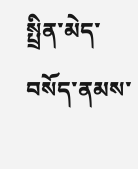སྤྲིན་མེད་བསོད་ནམས་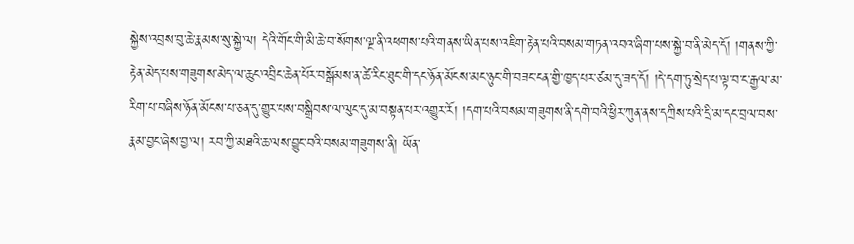སྐྱེས་འབྲས་བུ་ཆེ་རྣམས་སུ་སྐྱེ་ལ། དེའི་གོང་གི་མི་ཆེ་བ་སོགས་ལྔ་ནི་འཕགས་པའི་གནས་ཡིན་པས་འཇིག་རྟེན་པའི་བསམ་གཏན་འབའ་ཞིག་པས་སྐྱེ་བ་ནི་མེད་དོ། །གནས་ཀྱི་རྟེན་མེད་པས་གཟུགས་མེད་ལ་ཆུང་འབྲིང་ཆེན་པོར་བསྒོམས་ན་ཚེ་རིང་ཐུང་གི་དང་ཉོན་མོངས་མང་ཉུང་གི་བཟང་ངན་གྱི་ཁྱད་པར་ཙམ་དུ་ཟད་དོ། །དེ་དག་ཏུ་སྲེད་པ་ལྟ་བ་ང་རྒྱལ་མ་རིག་པ་བཞིས་ཉོན་མོངས་པ་ཅན་དུ་གྱུར་པས་བསྒྲིབས་ལ་ལུང་དུ་མ་བསྟན་པར་འགྱུར་རོ། །དག་པའི་བསམ་གཟུགས་ནི་དགེ་བའི་ཕྱིར་ཀུན་ནས་དཀྲིས་པའི་དྲི་མ་དང་བྲལ་བས་རྣམ་བྱང་ཞེས་བྱ་ལ། རབ་ཀྱི་མཐའི་ཆ་ལས་བྱུང་བའི་བསམ་གཟུགས་ནི། ཡོན་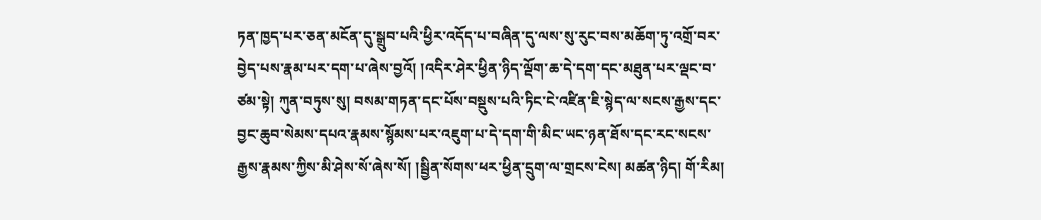ཏན་ཁྱད་པར་ཅན་མངོན་དུ་སྒྲུབ་པའི་ཕྱིར་འདོད་པ་བཞིན་དུ་ལས་སུ་རུང་བས་མཆོག་ཏུ་འགྲོ་བར་བྱེད་པས་རྣམ་པར་དག་པ་ཞེས་བྱའོ། །འདིར་ཤེར་ཕྱིན་ཉིད་ལྡོག་ཆ་དེ་དག་དང་མཐུན་པར་ལྡང་བ་ཙམ་སྟེ། ཀུན་བཏུས་སུ། བསམ་གཏན་དང་པོས་བསྡུས་པའི་ཏིང་ངེ་འཛིན་ཇི་སྙེད་ལ་སངས་རྒྱས་དང་བྱང་ཆུབ་སེམས་དཔའ་རྣམས་སྙོམས་པར་འཇུག་པ་དེ་དག་གི་མིང་ཡང་ཉན་ཐོས་དང་རང་སངས་རྒྱས་རྣམས་ཀྱིས་མི་ཤེས་སོ་ཞེས་སོ། །སྦྱིན་སོགས་ཕར་ཕྱིན་དྲུག་ལ་གྲངས་ངེས། མཚན་ཉིད། གོ་རིམ།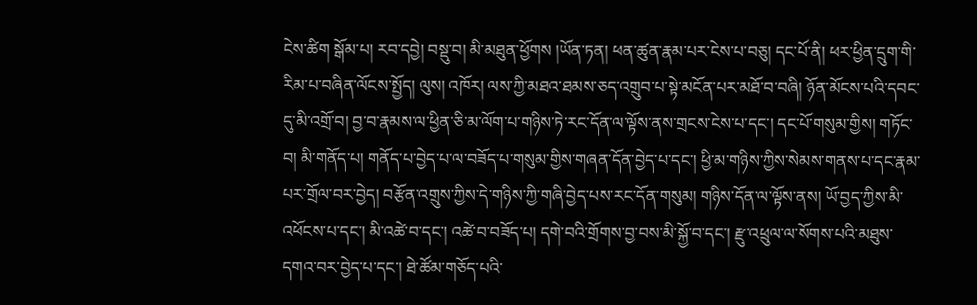ངེས་ཚིག སྒོམ་པ། རབ་དབྱེ། བསྡུ་བ། མི་མཐུན་ཕྱོགས །ཡོན་ཏན། ཕན་ཚུན་རྣམ་པར་ངེས་པ་བཅུ། དང་པོ་ནི། ཕར་ཕྱིན་དྲུག་གི་རིམ་པ་བཞིན་ལོངས་སྤྱོད། ལུས། འཁོར། ལས་ཀྱི་མཐའ་ཐམས་ཅད་འགྲུབ་པ་སྟེ་མངོན་པར་མཐོ་བ་བཞི། ཉོན་མོངས་པའི་དབང་དུ་མི་འགྲོ་བ། བྱ་བ་རྣམས་ལ་ཕྱིན་ཅི་མ་ལོག་པ་གཉིས་ཏེ་རང་དོན་ལ་ལྟོས་ནས་གྲངས་ངེས་པ་དང་། དང་པོ་གསུམ་གྱིས། གཏོང་བ། མི་གནོད་པ། གནོད་པ་བྱེད་པ་ལ་བཟོད་པ་གསུམ་གྱིས་གཞན་དོན་བྱེད་པ་དང་། ཕྱི་མ་གཉིས་ཀྱིས་སེམས་གནས་པ་དང་རྣམ་པར་གྲོལ་བར་བྱེད། བརྩོན་འགྲུས་ཀྱིས་དེ་གཉིས་ཀྱི་གཞི་བྱེད་པས་རང་དོན་གསུམ། གཉིས་དོན་ལ་ལྟོས་ནས། ཡོ་བྱད་ཀྱིས་མི་འཕོངས་པ་དང་། མི་འཚེ་བ་དང་། འཚེ་བ་བཟོད་པ། དགེ་བའི་གྲོགས་བྱ་བས་མི་སྐྱོ་བ་དང་། རྫུ་འཕྲུལ་ལ་སོགས་པའི་མཐུས་དགའ་བར་བྱེད་པ་དང་། ཐེ་ཚོམ་གཅོད་པའི་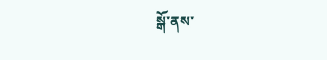སྒོ་ནས་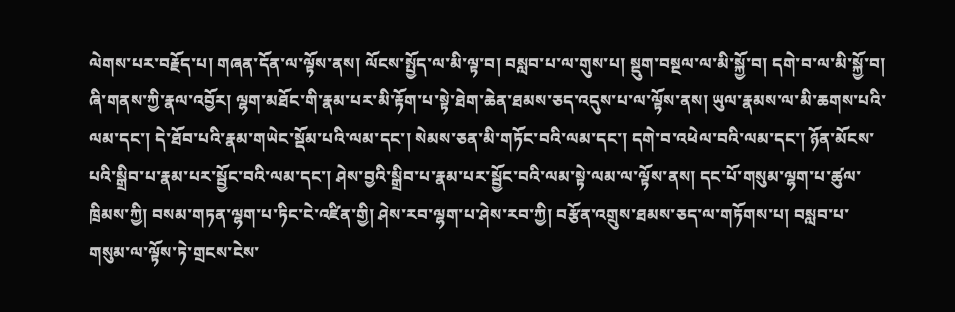ལེགས་པར་བརྗོད་པ། གཞན་དོན་ལ་ལྟོས་ནས། ལོངས་སྤྱོད་ལ་མི་ལྟ་བ། བསླབ་པ་ལ་གུས་པ། སྡུག་བསྔལ་ལ་མི་སྐྱོ་བ། དགེ་བ་ལ་མི་སྐྱོ་བ། ཞི་གནས་ཀྱི་རྣལ་འབྱོར། ལྷག་མཐོང་གི་རྣམ་པར་མི་རྟོག་པ་སྟེ་ཐེག་ཆེན་ཐམས་ཅད་འདུས་པ་ལ་ལྟོས་ནས། ཡུལ་རྣམས་ལ་མི་ཆགས་པའི་ལམ་དང་། དེ་ཐོབ་པའི་རྣམ་གཡེང་སྡོམ་པའི་ལམ་དང་། སེམས་ཅན་མི་གཏོང་བའི་ལམ་དང་། དགེ་བ་འཕེལ་བའི་ལམ་དང་། ཉོན་མོངས་པའི་སྒྲིབ་པ་རྣམ་པར་སྦྱོང་བའི་ལམ་དང་། ཤེས་བྱའི་སྒྲིབ་པ་རྣམ་པར་སྦྱོང་བའི་ལམ་སྟེ་ལམ་ལ་ལྟོས་ནས། དང་པོ་གསུམ་ལྷག་པ་ཚུལ་ཁྲིམས་ཀྱི། བསམ་གཏན་ལྷག་པ་ཏིང་ངེ་འཛིན་གྱི། ཤེས་རབ་ལྷག་པ་ཤེས་རབ་ཀྱི། བརྩོན་འགྲུས་ཐམས་ཅད་ལ་གཏོགས་པ། བསླབ་པ་གསུམ་ལ་ལྟོས་ཏེ་གྲངས་ངེས་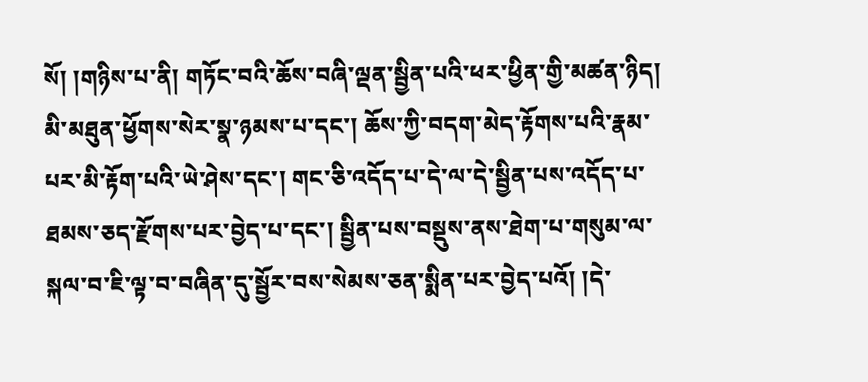སོ། །གཉིས་པ་ནི། གཏོང་བའི་ཆོས་བཞི་ལྡན་སྦྱིན་པའི་ཕར་ཕྱིན་གྱི་མཚན་ཉིད། མི་མཐུན་ཕྱོགས་སེར་སྣ་ཉམས་པ་དང་། ཆོས་ཀྱི་བདག་མེད་རྟོགས་པའི་རྣམ་པར་མི་རྟོག་པའི་ཡེ་ཤེས་དང་། གང་ཅི་འདོད་པ་དེ་ལ་དེ་སྦྱིན་པས་འདོད་པ་ཐམས་ཅད་རྫོགས་པར་བྱེད་པ་དང་། སྦྱིན་པས་བསྡུས་ནས་ཐེག་པ་གསུམ་ལ་སྐལ་བ་ཇི་ལྟ་བ་བཞིན་དུ་སྦྱོར་བས་སེམས་ཅན་སྨིན་པར་བྱེད་པའོ། །དེ་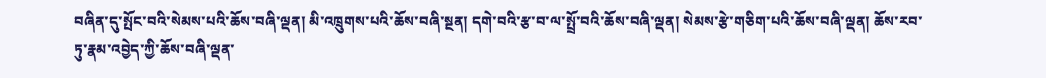བཞིན་དུ་སྤོང་བའི་སེམས་པའི་ཆོས་བཞི་ལྡན། མི་འཁྲུགས་པའི་ཆོས་བཞི་སྔན། དགེ་བའི་རྩ་བ་ལ་སྤྲོ་བའི་ཆོས་བཞི་ལྡན། སེམས་རྩེ་གཅིག་པའི་ཆོས་བཞི་ལྡན། ཆོས་རབ་ཏུ་རྣམ་འབྱེད་ཀྱི་ཆོས་བཞི་ལྡན་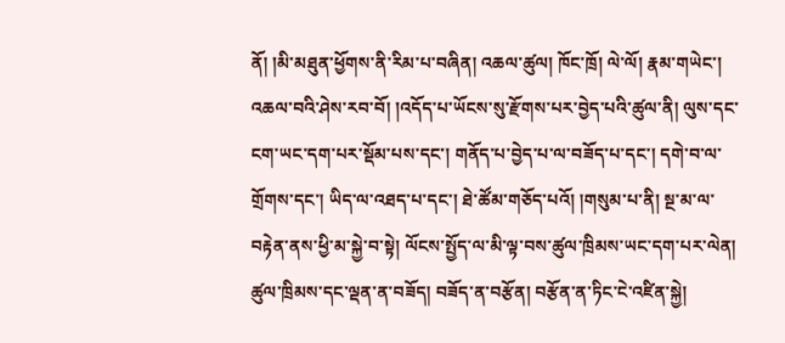ནོ། །མི་མཐུན་ཕྱོགས་ནི་རིམ་པ་བཞིན། འཆལ་ཚུལ། ཁོང་ཁྲོ། ལེ་ལོ། རྣམ་གཡེང་། འཆལ་བའི་ཤེས་རབ་བོ། །འདོད་པ་ཡོངས་སུ་རྫོགས་པར་བྱེད་པའི་ཚུལ་ནི། ལུས་དང་ངག་ཡང་དག་པར་སྡོམ་པས་དང་། གནོད་པ་བྱེད་པ་ལ་བཟོད་པ་དང་། དགེ་བ་ལ་གྲོགས་དང་། ཡིད་ལ་འཐད་པ་དང་། ཐེ་ཚོམ་གཅོད་པའོ། །གསུམ་པ་ནི། སྔ་མ་ལ་བརྟེན་ནས་ཕྱི་མ་སྐྱེ་བ་སྟེ། ལོངས་སྤྱོད་ལ་མི་ལྟ་བས་ཚུལ་ཁྲིམས་ཡང་དག་པར་ལེན། ཚུལ་ཁྲིམས་དང་ལྡན་ན་བཟོད། བཟོད་ན་བརྩོན། བརྩོན་ན་ཏིང་ངེ་འཛིན་སྐྱེ།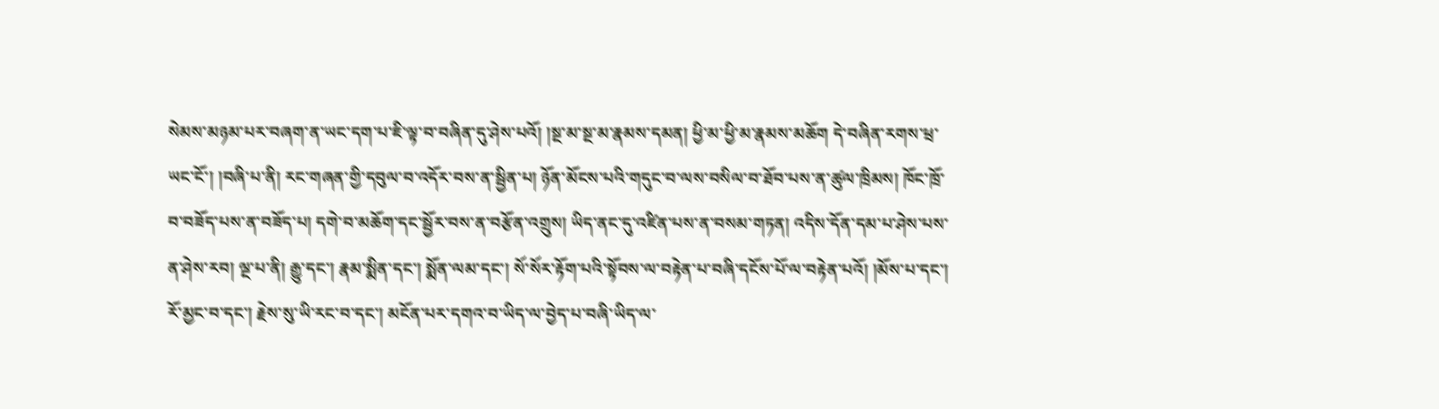སེམས་མཉམ་པར་བཞག་ན་ཡང་དག་པ་ཇི་ལྟ་བ་བཞིན་དུ་ཤེས་པའོ། །སྔ་མ་སྔ་མ་རྣམས་དམན། ཕྱི་མ་ཕྱི་མ་རྣམས་མཆོག དེ་བཞིན་རགས་ཕྲ་ཡང་ངོ་། །བཞི་པ་ནི། རང་གཞན་གྱི་དབུལ་བ་འདོར་བས་ན་སྦྱིན་པ། ཉོན་མོངས་པའི་གདུང་བ་ལས་བསིལ་བ་ཐོབ་པས་ན་ཚུལ་ཁྲིམས། ཁོང་ཁྲོ་བ་བཟོད་པས་ན་བཟོད་པ། དགེ་བ་མཆོག་དང་སྦྱོར་བས་ན་བརྩོན་འགྲུས། ཡིད་ནང་དུ་འཛིན་པས་ན་བསམ་གཏན། འདིས་དོན་དམ་པ་ཤེས་པས་ན་ཤེས་རབ། ལྔ་པ་ནི། རྒྱུ་དང་། རྣམ་སྨིན་དང་། སྨོན་ལམ་དང་། སོ་སོར་རྟོག་པའི་སྟོབས་ལ་བརྟེན་པ་བཞི་དངོས་པོ་ལ་བརྟེན་པའོ། །མོས་པ་དང་། རོ་མྱང་བ་དང་། རྗེས་སུ་ཡི་རང་བ་དང་། མངོན་པར་དགའ་བ་ཡིད་ལ་བྱེད་པ་བཞི་ཡིད་ལ་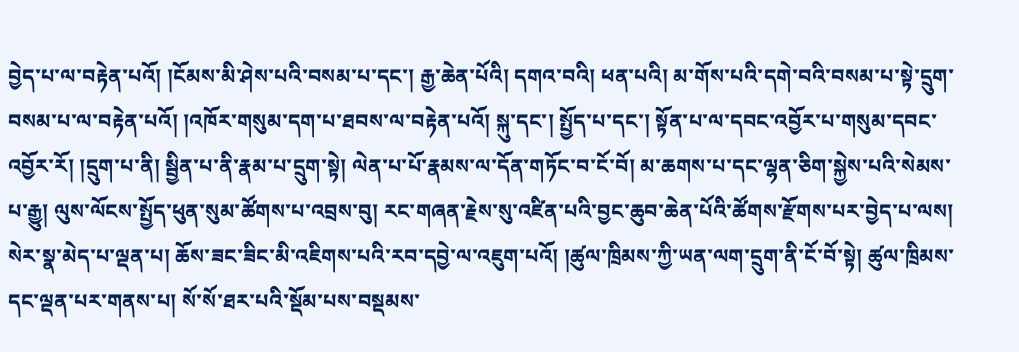བྱེད་པ་ལ་བརྟེན་པའོ། །ངོམས་མི་ཤེས་པའི་བསམ་པ་དང་། རྒྱ་ཆེན་པོའི། དགའ་བའི། ཕན་པའི། མ་གོས་པའི་དགེ་བའི་བསམ་པ་སྟེ་དྲུག་བསམ་པ་ལ་བརྟེན་པའོ། །འཁོར་གསུམ་དག་པ་ཐབས་ལ་བརྟེན་པའོ། སྐུ་དང་། སྤྱོད་པ་དང་། སྟོན་པ་ལ་དབང་འབྱོར་པ་གསུམ་དབང་འབྱོར་རོ། །དྲུག་པ་ནི། སྦྱིན་པ་ནི་རྣམ་པ་དྲུག་སྟེ། ལེན་པ་པོ་རྣམས་ལ་དོན་གཏོང་བ་ངོ་བོ། མ་ཆགས་པ་དང་ལྷན་ཅིག་སྐྱེས་པའི་སེམས་པ་རྒྱུ། ལུས་ལོངས་སྤྱོད་ཕུན་སུམ་ཚོགས་པ་འབྲས་བུ། རང་གཞན་རྗེས་སུ་འཛིན་པའི་བྱང་ཆུབ་ཆེན་པོའི་ཚོགས་རྫོགས་པར་བྱེད་པ་ལས། སེར་སྣ་མེད་པ་ལྡན་པ། ཆོས་ཟང་ཟིང་མི་འཇིགས་པའི་རབ་དབྱེ་ལ་འཇུག་པའོ། །ཚུལ་ཁྲིམས་ཀྱི་ཡན་ལག་དྲུག་ནི་ངོ་བོ་སྟེ། ཚུལ་ཁྲིམས་དང་ལྡན་པར་གནས་པ། སོ་སོ་ཐར་པའི་སྡོམ་པས་བསྡམས་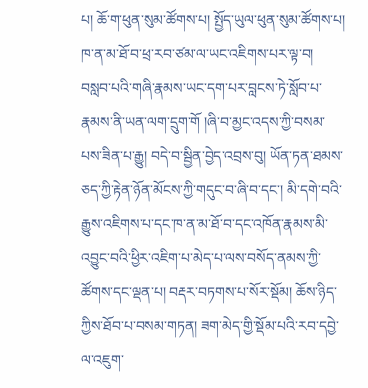པ། ཆོ་ག་ཕུན་སུམ་ཚོགས་པ། སྤྱོད་ཡུལ་ཕུན་སུམ་ཚོགས་པ། ཁ་ན་མ་ཐོ་བ་ཕྲ་རབ་ཙམ་ལ་ཡང་འཇིགས་པར་ལྟ་བ། བསླབ་པའི་གཞི་རྣམས་ཡང་དག་པར་བླངས་ཏེ་སློབ་པ་རྣམས་ནི་ཡན་ལག་དྲུག་གོ །ཞི་བ་མྱང་འདས་ཀྱི་བསམ་པས་ཟིན་པ་རྒྱུ། བདེ་བ་སྦྱིན་བྱེད་འབྲས་བུ། ཡོན་ཏན་ཐམས་ཅད་ཀྱི་རྟེན་ཉོན་མོངས་ཀྱི་གདུང་བ་ཞི་བ་དང་། མི་དགེ་བའི་རྒྱུས་འཇིགས་པ་དང་ཁ་ན་མ་ཐོ་བ་དང་འཁོན་རྣམས་མི་འབྱུང་བའི་ཕྱིར་འཇིག་པ་མེད་པ་ལས་བསོད་ནམས་ཀྱི་ཚོགས་དང་ལྡན་པ། བརྡར་བཏགས་པ་སོར་སྡོམ། ཆོས་ཉིད་ཀྱིས་ཐོབ་པ་བསམ་གཏན། ཟག་མེད་གྱི་སྡོམ་པའི་རབ་དབྱེ་ལ་འཇུག་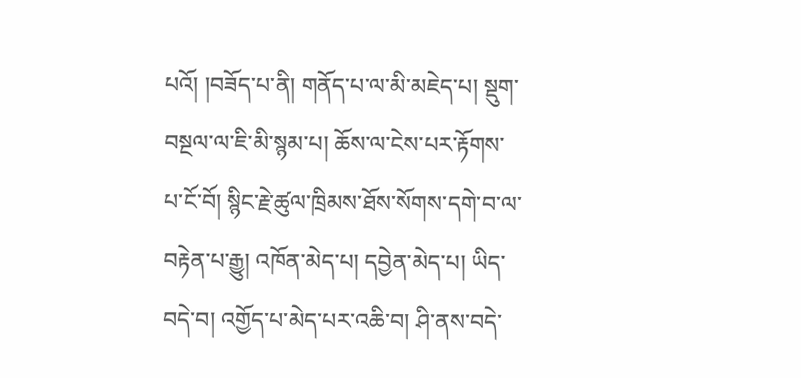པའོ། །བཟོད་པ་ནི། གནོད་པ་ལ་མི་མཇེད་པ། སྡུག་བསྔལ་ལ་ཇི་མི་སྙམ་པ། ཆོས་ལ་ངེས་པར་རྟོགས་པ་ངོ་བོ། སྙིང་རྗེ་ཚུལ་ཁྲིམས་ཐོས་སོགས་དགེ་བ་ལ་བརྟེན་པ་རྒྱུ། འཁོན་མེད་པ། དབྱེན་མེད་པ། ཡིད་བདེ་བ། འགྱོད་པ་མེད་པར་འཆི་བ། ཤི་ནས་བདེ་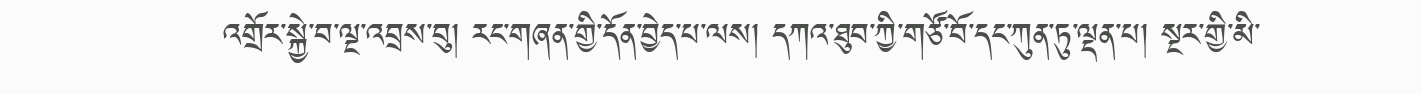འགྲོར་སྐྱེ་བ་ལྔ་འབྲས་བུ། རང་གཞན་གྱི་དོན་བྱེད་པ་ལས། དཀའ་ཐུབ་ཀྱི་གཙོ་བོ་དང་ཀུན་ཏུ་ལྡན་པ། སྔར་གྱི་མི་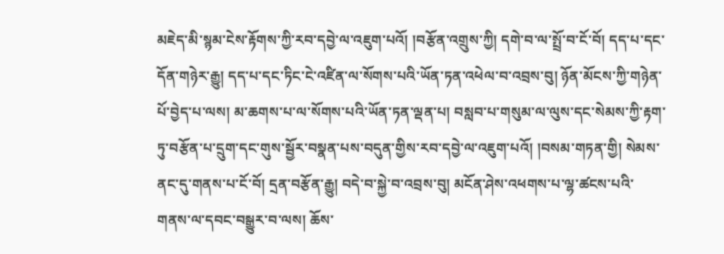མཇེད་མི་སྙམ་ངེས་རྟོགས་ཀྱི་རབ་དབྱེ་ལ་འཇུག་པའོ། །བརྩོན་འགྲུས་ཀྱི། དགེ་བ་ལ་སྤྲོ་བ་ངོ་བོ། དད་པ་དང་དོན་གཉེར་རྒྱུ། དད་པ་དང་ཏིང་ངེ་འཛིན་ལ་སོགས་པའི་ཡོན་ཏན་འཕེལ་བ་འབྲས་བུ། ཉོན་མོངས་ཀྱི་གཉེན་པོ་བྱེད་པ་ལས། མ་ཆགས་པ་ལ་སོགས་པའི་ཡོན་ཏན་ལྡན་པ། བསླབ་པ་གསུམ་ལ་ལུས་དང་སེམས་ཀྱི་རྟག་ཏུ་བརྩོན་པ་དྲུག་དང་གུས་སྦྱོར་བསྣན་པས་བདུན་གྱིས་རབ་དབྱེ་ལ་འཇུག་པའོ། །བསམ་གཏན་གྱི། སེམས་ནང་དུ་གནས་པ་ངོ་བོ། དྲན་བརྩོན་རྒྱུ། བདེ་བ་སྐྱེ་བ་འབྲས་བུ། མངོན་ཤེས་འཕགས་པ་ལྷ་ཚངས་པའི་གནས་ལ་དབང་བསྒྱུར་བ་ལས། ཆོས་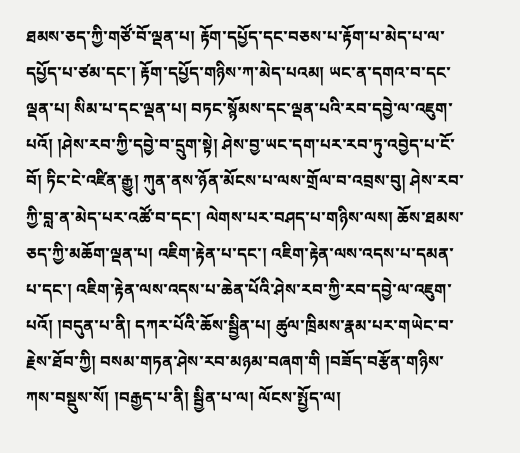ཐམས་ཅད་ཀྱི་གཙོ་བོ་ལྡན་པ། རྟོག་དཔྱོད་དང་བཅས་པ་རྟོག་པ་མེད་པ་ལ་དཔྱོད་པ་ཙམ་དང་། རྟོག་དཔྱོད་གཉིས་ཀ་མེད་པའམ། ཡང་ན་དགའ་བ་དང་ལྡན་པ། སིམ་པ་དང་ལྡན་པ། བཏང་སྙོམས་དང་ལྡན་པའི་རབ་དབྱེ་ལ་འཇུག་པའོ། །ཤེས་རབ་ཀྱི་དབྱེ་བ་དྲུག་སྟེ། ཤེས་བྱ་ཡང་དག་པར་རབ་ཏུ་འབྱེད་པ་ངོ་བོ། ཏིང་ངེ་འཛིན་རྒྱུ། ཀུན་ནས་ཉོན་མོངས་པ་ལས་གྲོལ་བ་འབྲས་བུ། ཤེས་རབ་ཀྱི་བླ་ན་མེད་པར་འཚོ་བ་དང་། ལེགས་པར་བཤད་པ་གཉིས་ལས། ཆོས་ཐམས་ཅད་ཀྱི་མཆོག་ལྡན་པ། འཇིག་རྟེན་པ་དང་། འཇིག་རྟེན་ལས་འདས་པ་དམན་པ་དང་། འཇིག་རྟེན་ལས་འདས་པ་ཆེན་པོའི་ཤེས་རབ་ཀྱི་རབ་དབྱེ་ལ་འཇུག་པའོ། །བདུན་པ་ནི། དཀར་པོའི་ཆོས་སྦྱིན་པ། ཚུལ་ཁྲིམས་རྣམ་པར་གཡེང་བ་རྗེས་ཐོབ་ཀྱི། བསམ་གཏན་ཤེས་རབ་མཉམ་བཞག་གི །བཟོད་བརྩོན་གཉིས་ཀས་བསྡུས་སོ། །བརྒྱད་པ་ནི། སྦྱིན་པ་ལ། ལོངས་སྤྱོད་ལ།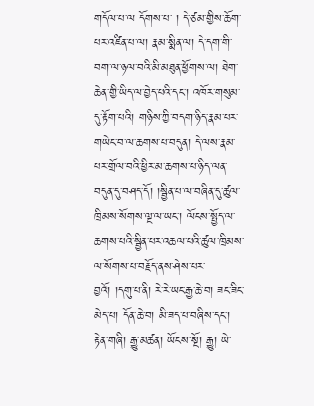གདོལ་པ་ལ དོགས་པ་ ། དེ་ཙམ་གྱིས་ཆོག་པར་འཛིན་པ་ལ། རྣམ་སྨིན་ལ། དེ་དག་གི་བག་ལ་ཉལ་བའི་མི་མཐུན་ཕྱོགས་ལ། ཐེག་ཆེན་གྱི་ཡིད་ལ་བྱེད་པའི་དང་། འཁོར་གསུམ་དུ་རྟོག་པའི། གཉིས་ཀྱི་བདག་ཉིད་རྣམ་པར་གཡེང་བ་ལ་ཆགས་པ་བདུན། དེ་ལས་རྣམ་པར་གྲོལ་བའི་ཕྱིར་མ་ཆགས་པ་ཉིད་ལན་བདུན་དུ་བཤད་དོ། །སྦྱིན་པ་ལ་བཞིན་དུ་ཚུལ་ཁྲིམས་སོགས་ལྔ་ལ་ཡང་། ལོངས་སྤྱོད་ལ་ཆགས་པའི་སྦྱིན་པར་འཆལ་པའི་ཚུལ་ཁྲིམས་ལ་སོགས་པ་བརྗོད་ནས་ཤེས་པར་བྱའོ། །དགུ་པ་ནི། རེ་རེ་ཡང་རྒྱ་ཆེ་བ། ཟང་ཟིང་མེད་པ། དོན་ཆེ་བ། མི་ཟད་པ་བཞིས་དང་། རྟེན་གཞི། རྒྱུ་མཚན། ཡོངས་སྔོ། རྒྱུ། ཡེ་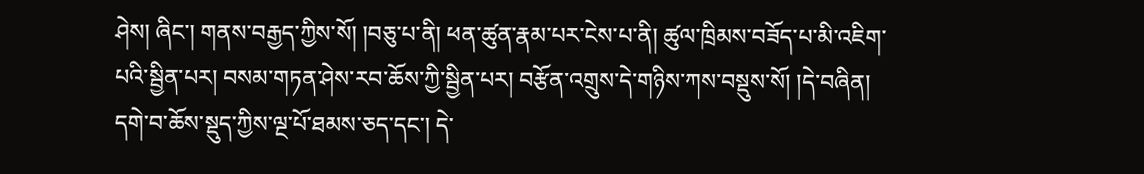ཤེས། ཞིང་། གནས་བརྒྱད་ཀྱིས་སོ། །བཅུ་པ་ནི། ཕན་ཚུན་རྣམ་པར་ངེས་པ་ནི། ཚུལ་ཁྲིམས་བཟོད་པ་མི་འཇིག་པའི་སྦྱིན་པར། བསམ་གཏན་ཤེས་རབ་ཆོས་ཀྱི་སྦྱིན་པར། བརྩོན་འགྲུས་དེ་གཉིས་ཀས་བསྡུས་སོ། །དེ་བཞིན། དགེ་བ་ཆོས་སྡུད་ཀྱིས་ལྔ་པོ་ཐམས་ཅད་དང་། དེ་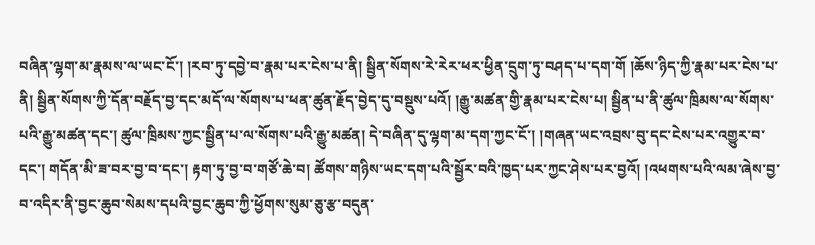བཞིན་ལྷག་མ་རྣམས་ལ་ཡང་ངོ་། །རབ་ཏུ་དབྱེ་བ་རྣམ་པར་ངེས་པ་ནི། སྦྱིན་སོགས་རེ་རེར་ཕར་ཕྱིན་དྲུག་ཏུ་བཤད་པ་དག་གོ །ཆོས་ཉིད་ཀྱི་རྣམ་པར་ངེས་པ་ནི། སྦྱིན་སོགས་ཀྱི་དོན་བརྗོད་བྱ་དང་མདོ་ལ་སོགས་པ་ཕན་ཚུན་རྗོད་བྱེད་དུ་བསྡུས་པའོ། །རྒྱུ་མཚན་གྱི་རྣམ་པར་ངེས་པ། སྦྱིན་པ་ནི་ཚུལ་ཁྲིམས་ལ་སོགས་པའི་རྒྱུ་མཚན་དང་། ཚུལ་ཁྲིམས་ཀྱང་སྦྱིན་པ་ལ་སོགས་པའི་རྒྱུ་མཚན། དེ་བཞིན་དུ་ལྷག་མ་དག་ཀྱང་ངོ་། །གཞན་ཡང་འབྲས་བུ་དང་ངེས་པར་འགྱུར་བ་དང་། གདོན་མི་ཟ་བར་བྱ་བ་དང་། རྟག་ཏུ་བྱ་བ་གཙོ་ཆེ་བ། ཚོགས་གཉིས་ཡང་དག་པའི་སྦྱོར་བའི་ཁྱད་པར་ཀྱང་ཤེས་པར་བྱའོ། །འཕགས་པའི་ལམ་ཞེས་བྱ་བ་འདིར་ནི་བྱང་ཆུབ་སེམས་དཔའི་བྱང་ཆུབ་ཀྱི་ཕྱོགས་སུམ་ཅུ་རྩ་བདུན་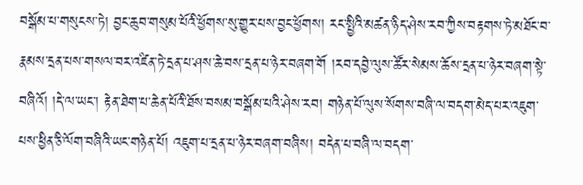བསྒོམ་པ་གསུངས་ཏེ། བྱང་ཆུབ་གསུམ་པོའི་ཕྱོགས་སུ་གྱུར་པས་བྱང་ཕྱོགས། རང་སྤྱིའི་མཚན་ཉིད་ཤེས་རབ་ཀྱིས་བརྟགས་ཏེ་མཐོང་བ་རྣམས་དྲན་པས་གསལ་བར་འཛིན་ཏེ་དྲན་པ་ཤས་ཆེ་བས་དྲན་པ་ཉེར་བཞག་གོ །རབ་དབྱེ་ལུས་ཚོར་སེམས་ཆོས་དྲན་པ་ཉེར་བཞག་སྟེ་བཞིའོ། །དེ་ལ་ཡང་། རྟེན་ཐེག་པ་ཆེན་པོའི་ཐོས་བསམ་བསྒོམ་པའི་ཤེས་རབ། གཉེན་པོ་ལུས་སོགས་བཞི་ལ་བདག་མེད་པར་འཇུག་པས་ཕྱིན་ཅི་ལོག་བཞིའི་ཡང་གཉེན་པོ། འཇུག་པ་དྲན་པ་ཉེར་བཞག་བཞིས། བདེན་པ་བཞི་ལ་བདག་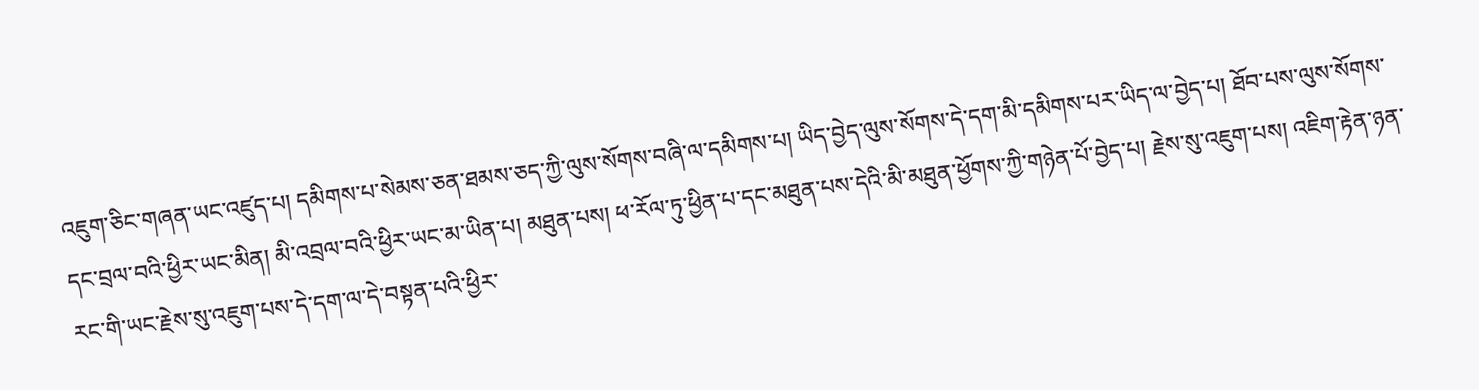འཇུག་ཅིང་གཞན་ཡང་འཛུད་པ། དམིགས་པ་སེམས་ཅན་ཐམས་ཅད་ཀྱི་ལུས་སོགས་བཞི་ལ་དམིགས་པ། ཡིད་བྱེད་ལུས་སོགས་དེ་དག་མི་དམིགས་པར་ཡིད་ལ་བྱེད་པ། ཐོབ་པས་ལུས་སོགས་དང་བྲལ་བའི་ཕྱིར་ཡང་མིན། མི་འབྲལ་བའི་ཕྱིར་ཡང་མ་ཡིན་པ། མཐུན་པས། ཕ་རོལ་ཏུ་ཕྱིན་པ་དང་མཐུན་པས་དེའི་མི་མཐུན་ཕྱོགས་ཀྱི་གཉེན་པོ་བྱེད་པ། རྗེས་སུ་འཇུག་པས། འཇིག་རྟེན་ཉན་རང་གི་ཡང་རྗེས་སུ་འཇུག་པས་དེ་དག་ལ་དེ་བསྟན་པའི་ཕྱིར་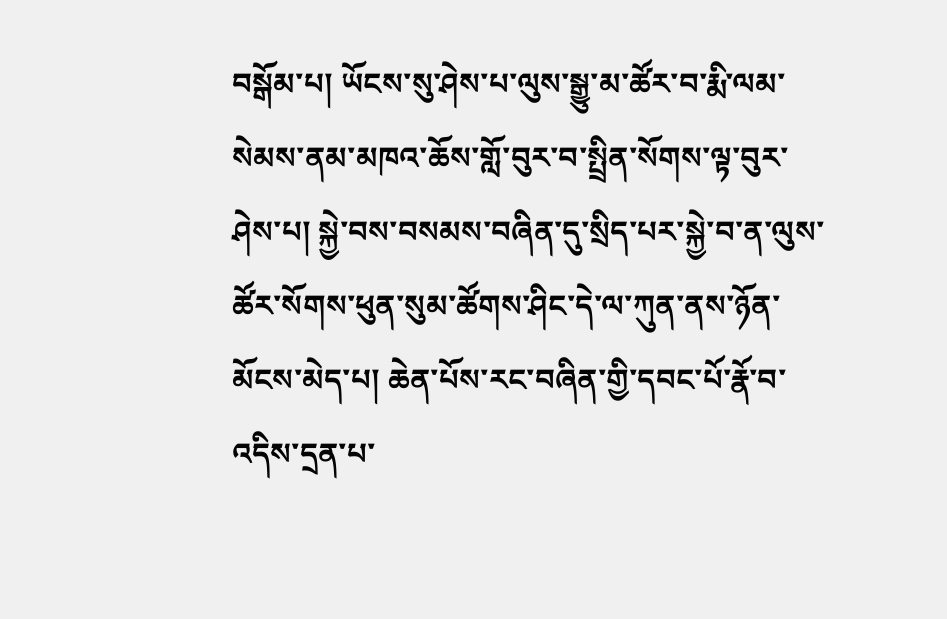བསྒོམ་པ། ཡོངས་སུ་ཤེས་པ་ལུས་སྒྱུ་མ་ཚོར་བ་རྨི་ལམ་སེམས་ནམ་མཁའ་ཆོས་གློ་བུར་བ་སྤྲིན་སོགས་ལྟ་བུར་ཤེས་པ། སྐྱེ་བས་བསམས་བཞིན་དུ་སྲིད་པར་སྐྱེ་བ་ན་ལུས་ཚོར་སོགས་ཕུན་སུམ་ཚོགས་ཤིང་དེ་ལ་ཀུན་ནས་ཉོན་མོངས་མེད་པ། ཆེན་པོས་རང་བཞིན་གྱི་དབང་པོ་རྣོ་བ་འདིས་དྲན་པ་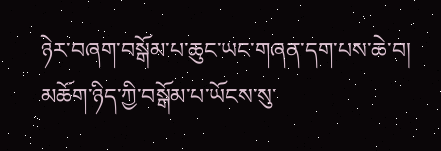ཉེར་བཞག་བསྒོམ་པ་ཆུང་ཡང་གཞན་དག་པས་ཆེ་བ། མཆོག་ཉིད་ཀྱི་བསྒོམ་པ་ཡོངས་སུ་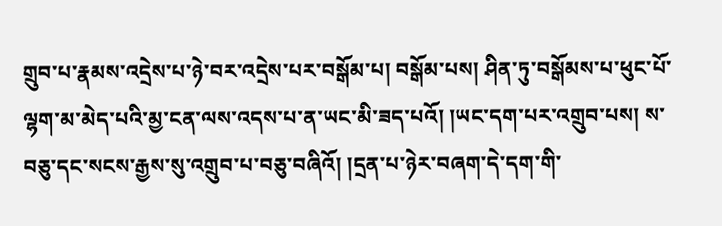གྲུབ་པ་རྣམས་འདྲེས་པ་ཉེ་བར་འདྲེས་པར་བསྒོམ་པ། བསྒོམ་པས། ཤིན་ཏུ་བསྒོམས་པ་ཕུང་པོ་ལྷག་མ་མེད་པའི་མྱ་ངན་ལས་འདས་པ་ན་ཡང་མི་ཟད་པའོ། །ཡང་དག་པར་འགྲུབ་པས། ས་བཅུ་དང་སངས་རྒྱས་སུ་འགྲུབ་པ་བཅུ་བཞིའོ། །དྲན་པ་ཉེར་བཞག་དེ་དག་གི་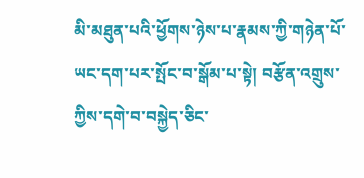མི་མཐུན་པའི་ཕྱོགས་ཉེས་པ་རྣམས་ཀྱི་གཉེན་པོ་ཡང་དག་པར་སྤོང་བ་སྒོམ་པ་སྟེ། བརྩོན་འགྲུས་ཀྱིས་དགེ་བ་བསྐྱེད་ཅིང་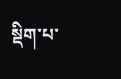སྡིག་པ་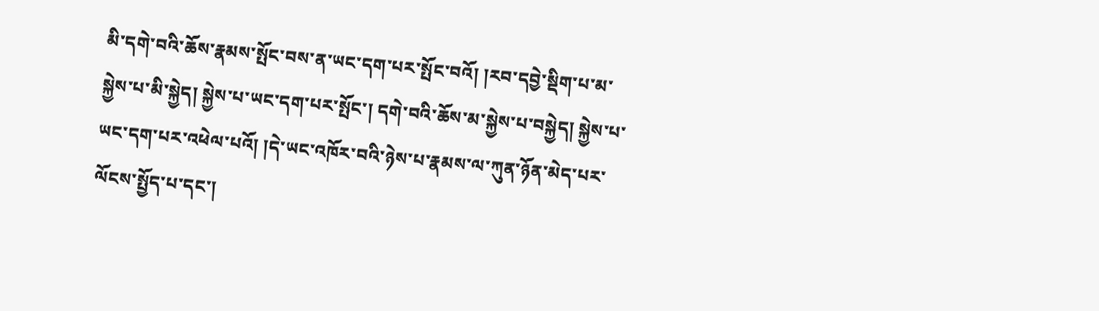མི་དགེ་བའི་ཆོས་རྣམས་སྤོང་བས་ན་ཡང་དག་པར་སྤོང་བའོ། །རབ་དབྱེ་སྡིག་པ་མ་སྐྱེས་པ་མི་སྐྱེད། སྐྱེས་པ་ཡང་དག་པར་སྤོང་། དགེ་བའི་ཆོས་མ་སྐྱེས་པ་བསྐྱེད། སྐྱེས་པ་ཡང་དག་པར་འཕེལ་པའོ། །དེ་ཡང་འཁོར་བའི་ཉེས་པ་རྣམས་ལ་ཀུན་ཉོན་མེད་པར་ལོངས་སྤྱོད་པ་དང་།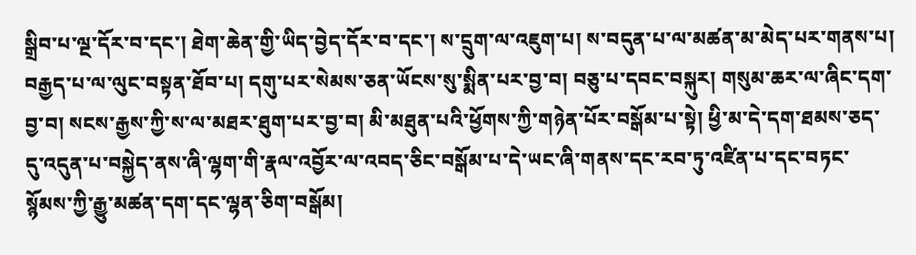སྒྲིབ་པ་ལྔ་དོར་བ་དང་། ཐེག་ཆེན་གྱི་ཡིད་བྱེད་དོར་བ་དང་། ས་དྲུག་ལ་འཇུག་པ། ས་བདུན་པ་ལ་མཚན་མ་མེད་པར་གནས་པ། བརྒྱད་པ་ལ་ལུང་བསྟན་ཐོབ་པ། དགུ་པར་སེམས་ཅན་ཡོངས་སུ་སྨིན་པར་བྱ་བ། བཅུ་པ་དབང་བསྐུར། གསུམ་ཆར་ལ་ཞིང་དག་བྱ་བ། སངས་རྒྱས་ཀྱི་ས་ལ་མཐར་ཐུག་པར་བྱ་བ། མི་མཐུན་པའི་ཕྱོགས་ཀྱི་གཉེན་པོར་བསྒོམ་པ་སྟེ། ཕྱི་མ་དེ་དག་ཐམས་ཅད་དུ་འདུན་པ་བསྐྱེད་ནས་ཞི་ལྷག་གི་རྣལ་འབྱོར་ལ་འབད་ཅིང་བསྒོམ་པ་དེ་ཡང་ཞི་གནས་དང་རབ་ཏུ་འཛིན་པ་དང་བཏང་སྙོམས་ཀྱི་རྒྱུ་མཚན་དག་དང་ལྷན་ཅིག་བསྒོམ།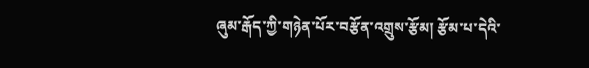ཞུམ་རྒོད་ཀྱི་གཉེན་པོར་བརྩོན་འགྲུས་རྩོམ། རྩོམ་པ་དེའི་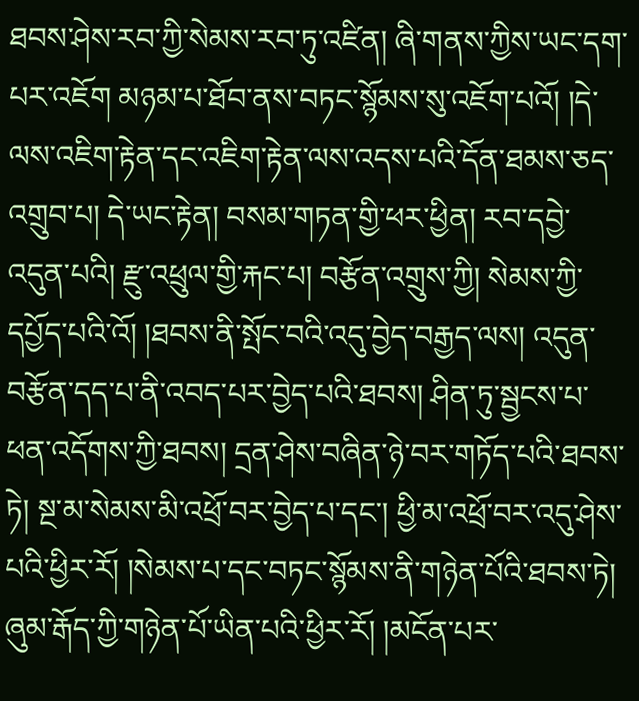ཐབས་ཤེས་རབ་ཀྱི་སེམས་རབ་ཏུ་འཛིན། ཞི་གནས་ཀྱིས་ཡང་དག་པར་འཇོག མཉམ་པ་ཐོབ་ནས་བཏང་སྙོམས་སུ་འཇོག་པའོ། །དེ་ལས་འཇིག་རྟེན་དང་འཇིག་རྟེན་ལས་འདས་པའི་དོན་ཐམས་ཅད་འགྲུབ་པ། དེ་ཡང་རྟེན། བསམ་གཏན་གྱི་ཕར་ཕྱིན། རབ་དབྱེ་འདུན་པའི། རྫུ་འཕྲུལ་གྱི་རྐང་པ། བརྩོན་འགྲུས་ཀྱི། སེམས་ཀྱི་དཔྱོད་པའི་འོ། །ཐབས་ནི་སྤོང་བའི་འདུ་བྱེད་བརྒྱད་ལས། འདུན་བརྩོན་དད་པ་ནི་འབད་པར་བྱེད་པའི་ཐབས། ཤིན་ཏུ་སྦྱངས་པ་ཕན་འདོགས་ཀྱི་ཐབས། དྲན་ཤེས་བཞིན་ཉེ་བར་གཏོད་པའི་ཐབས་ཏེ། སྔ་མ་སེམས་མི་འཕྲོ་བར་བྱེད་པ་དང་། ཕྱི་མ་འཕྲོ་བར་འདུ་ཤེས་པའི་ཕྱིར་རོ། །སེམས་པ་དང་བཏང་སྙོམས་ནི་གཉེན་པོའི་ཐབས་ཏེ། ཞུམ་རྒོད་ཀྱི་གཉེན་པོ་ཡིན་པའི་ཕྱིར་རོ། །མངོན་པར་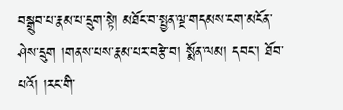བསྒྲུབ་པ་རྣམ་པ་དྲུག་སྟེ། མཐོང་བ་སྤྱན་ལྔ་གདམས་ངག་མངོན་ཤེས་དྲུག །གནས་པས་རྣམ་པར་བརྩེ་བ། སྨོན་ལམ། དབང་། ཐོབ་པའོ། །རང་གི་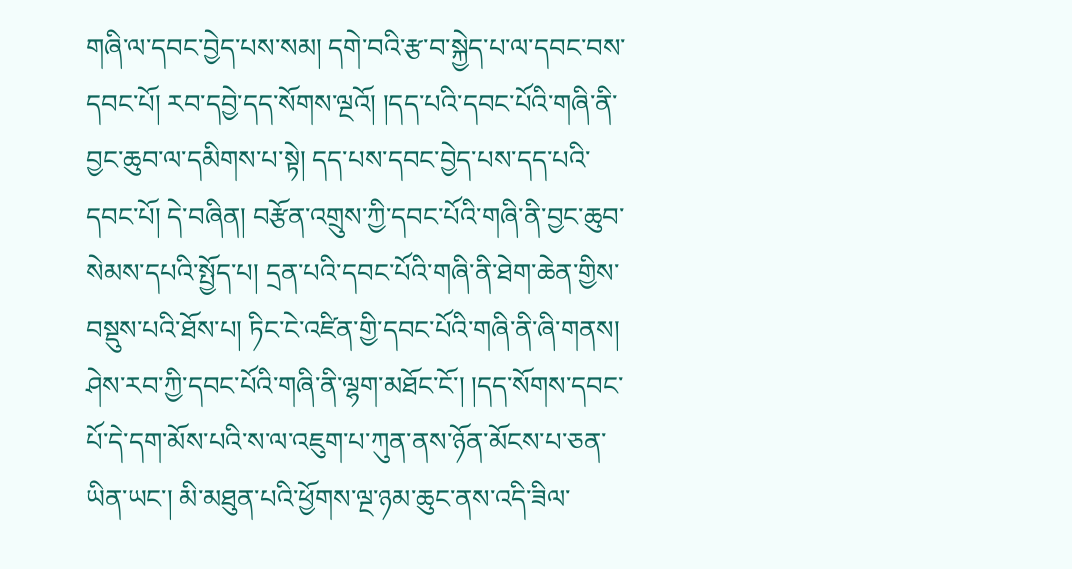གཞི་ལ་དབང་བྱེད་པས་སམ། དགེ་བའི་རྩ་བ་སྐྱེད་པ་ལ་དབང་བས་དབང་པོ། རབ་དབྱེ་དད་སོགས་ལྔའོ། །དད་པའི་དབང་པོའི་གཞི་ནི་བྱང་ཆུབ་ལ་དམིགས་པ་སྟེ། དད་པས་དབང་བྱེད་པས་དད་པའི་དབང་པོ། དེ་བཞིན། བརྩོན་འགྲུས་ཀྱི་དབང་པོའི་གཞི་ནི་བྱང་ཆུབ་སེམས་དཔའི་སྤྱོད་པ། དྲན་པའི་དབང་པོའི་གཞི་ནི་ཐེག་ཆེན་གྱིས་བསྡུས་པའི་ཐོས་པ། ཏིང་ངེ་འཛིན་གྱི་དབང་པོའི་གཞི་ནི་ཞི་གནས། ཤེས་རབ་ཀྱི་དབང་པོའི་གཞི་ནི་ལྷག་མཐོང་ངོ་། །དད་སོགས་དབང་པོ་དེ་དག་མོས་པའི་ས་ལ་འཇུག་པ་ཀུན་ནས་ཉོན་མོངས་པ་ཅན་ཡིན་ཡང་། མི་མཐུན་པའི་ཕྱོགས་ལྔ་ཉམ་ཆུང་ནས་འདི་ཟིལ་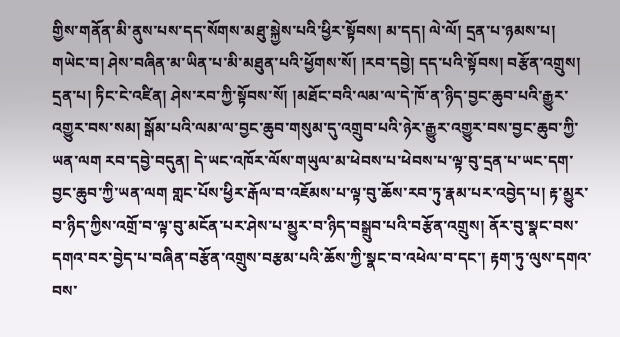གྱིས་གནོན་མི་ནུས་པས་དད་སོགས་མཐུ་སྐྱེས་པའི་ཕྱིར་སྟོབས། མ་དད། ལེ་ལོ། དྲན་པ་ཉམས་པ། གཡེང་བ། ཤེས་བཞིན་མ་ཡིན་པ་མི་མཐུན་པའི་ཕྱོགས་སོ། །རབ་དབྱེ། དད་པའི་སྟོབས། བརྩོན་འགྲུས། དྲན་པ། ཏིང་ངེ་འཛིན། ཤེས་རབ་ཀྱི་སྟོབས་སོ། །མཐོང་བའི་ལམ་ལ་དེ་ཁོ་ན་ཉིད་བྱང་ཆུབ་པའི་རྒྱུར་འགྱུར་བས་སམ། སྒོམ་པའི་ལམ་ལ་བྱང་ཆུབ་གསུམ་དུ་འགྲུབ་པའི་ཉེར་རྒྱུར་འགྱུར་བས་བྱང་ཆུབ་ཀྱི་ཡན་ལག རབ་དབྱེ་བདུན། དེ་ཡང་འཁོར་ལོས་གཡུལ་མ་ཕེབས་པ་ཕེབས་པ་ལྟ་བུ་དྲན་པ་ཡང་དག་བྱང་ཆུབ་ཀྱི་ཡན་ལག གླང་པོས་ཕྱིར་རྒོལ་བ་འཇོམས་པ་ལྟ་བུ་ཆོས་རབ་ཏུ་རྣམ་པར་འབྱེད་པ། རྟ་མྱུར་བ་ཉིད་ཀྱིས་འགྲོ་བ་ལྟ་བུ་མངོན་པར་ཤེས་པ་མྱུར་བ་ཉིད་བསྒྲུབ་པའི་བརྩོན་འགྲུས། ནོར་བུ་སྣང་བས་དགའ་བར་བྱེད་པ་བཞིན་བརྩོན་འགྲུས་བརྩམ་པའི་ཆོས་ཀྱི་སྣང་བ་འཕེལ་བ་དང་། རྟག་ཏུ་ལུས་དགའ་བས་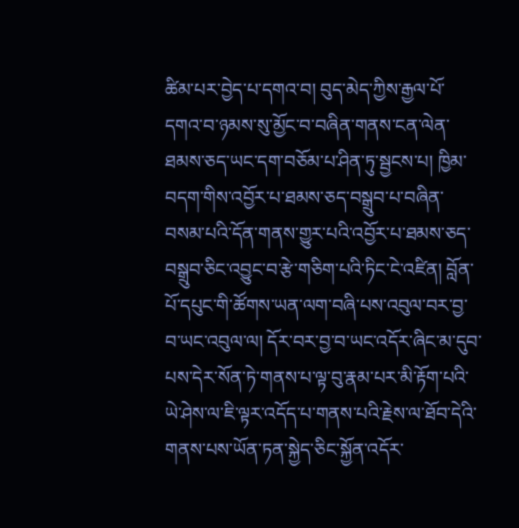ཚིམ་པར་བྱེད་པ་དགའ་བ། བུད་མེད་ཀྱིས་རྒྱལ་པོ་དགའ་བ་ཉམས་སུ་མྱོང་བ་བཞིན་གནས་ངན་ལེན་ཐམས་ཅད་ཡང་དག་བཅོམ་པ་ཤིན་ཏུ་སྦྱངས་པ། ཁྱིམ་བདག་གིས་འབྱོར་པ་ཐམས་ཅད་བསྒྲུབ་པ་བཞིན་བསམ་པའི་དོན་གནས་གྱུར་པའི་འབྱོར་པ་ཐམས་ཅད་བསྒྲུབ་ཅིང་འབྱུང་བ་རྩེ་གཅིག་པའི་ཏིང་ངེ་འཛིན། བློན་པོ་དཔུང་གི་ཚོགས་ཡན་ལག་བཞི་པས་འབུལ་བར་བྱ་བ་ཡང་འབུལ་ལ། དོར་བར་བྱ་བ་ཡང་འདོར་ཞིང་མ་དུབ་པས་དེར་སོན་ཏེ་གནས་པ་ལྟ་བུ་རྣམ་པར་མི་རྟོག་པའི་ཡེ་ཤེས་ལ་ཇི་ལྟར་འདོད་པ་གནས་པའི་རྗེས་ལ་ཐོབ་དེའི་གནས་པས་ཡོན་ཏན་སྐྱེད་ཅིང་སྐྱོན་འདོར་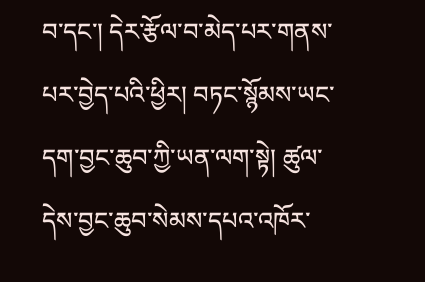བ་དང་། དེར་རྩོལ་བ་མེད་པར་གནས་པར་བྱེད་པའི་ཕྱིར། བཏང་སྙོམས་ཡང་དག་བྱང་ཆུབ་ཀྱི་ཡན་ལག་སྟེ། ཚུལ་དེས་བྱང་ཆུབ་སེམས་དཔའ་འཁོར་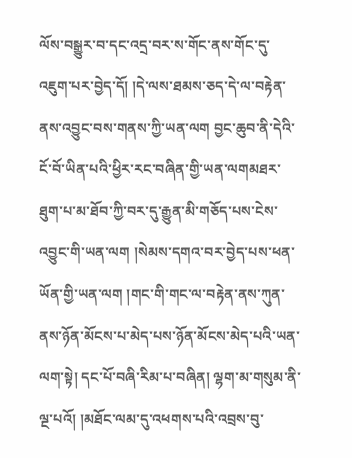ལོས་བསྒྱུར་བ་དང་འདྲ་བར་ས་གོང་ནས་གོང་དུ་འཇུག་པར་བྱེད་དོ། །དེ་ལས་ཐམས་ཅད་དེ་ལ་བརྟེན་ནས་འབྱུང་བས་གནས་ཀྱི་ཡན་ལག བྱང་ཆུབ་ནི་དེའི་ངོ་བོ་ཡིན་པའི་ཕྱིར་རང་བཞིན་གྱི་ཡན་ལགམཐར་ཐུག་པ་མ་ཐོབ་ཀྱི་བར་དུ་རྒྱུན་མི་གཅོད་པས་ངེས་འབྱུང་གི་ཡན་ལག །སེམས་དགའ་བར་བྱེད་པས་ཕན་ཡོན་གྱི་ཡན་ལག །གང་གི་གང་ལ་བརྟེན་ནས་ཀུན་ནས་ཉོན་མོངས་པ་མེད་པས་ཉོན་མོངས་མེད་པའི་ཡན་ལག་སྟེ། དང་པོ་བཞི་རིམ་པ་བཞིན། ལྷག་མ་གསུམ་ནི་ལྔ་པའོ། །མཐོང་ལམ་དུ་འཕགས་པའི་འབྲས་བུ་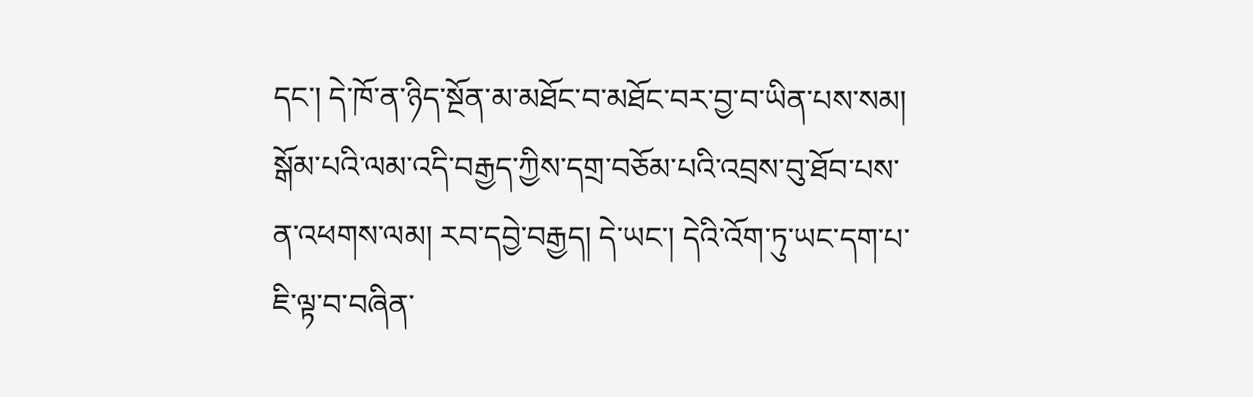དང་། དེ་ཁོ་ན་ཉིད་སྔོན་མ་མཐོང་བ་མཐོང་བར་བྱ་བ་ཡིན་པས་སམ། སྒོམ་པའི་ལམ་འདི་བརྒྱད་ཀྱིས་དགྲ་བཅོམ་པའི་འབྲས་བུ་ཐོབ་པས་ན་འཕགས་ལམ། རབ་དབྱེ་བརྒྱད། དེ་ཡང་། དེའི་འོག་ཏུ་ཡང་དག་པ་ཇི་ལྟ་བ་བཞིན་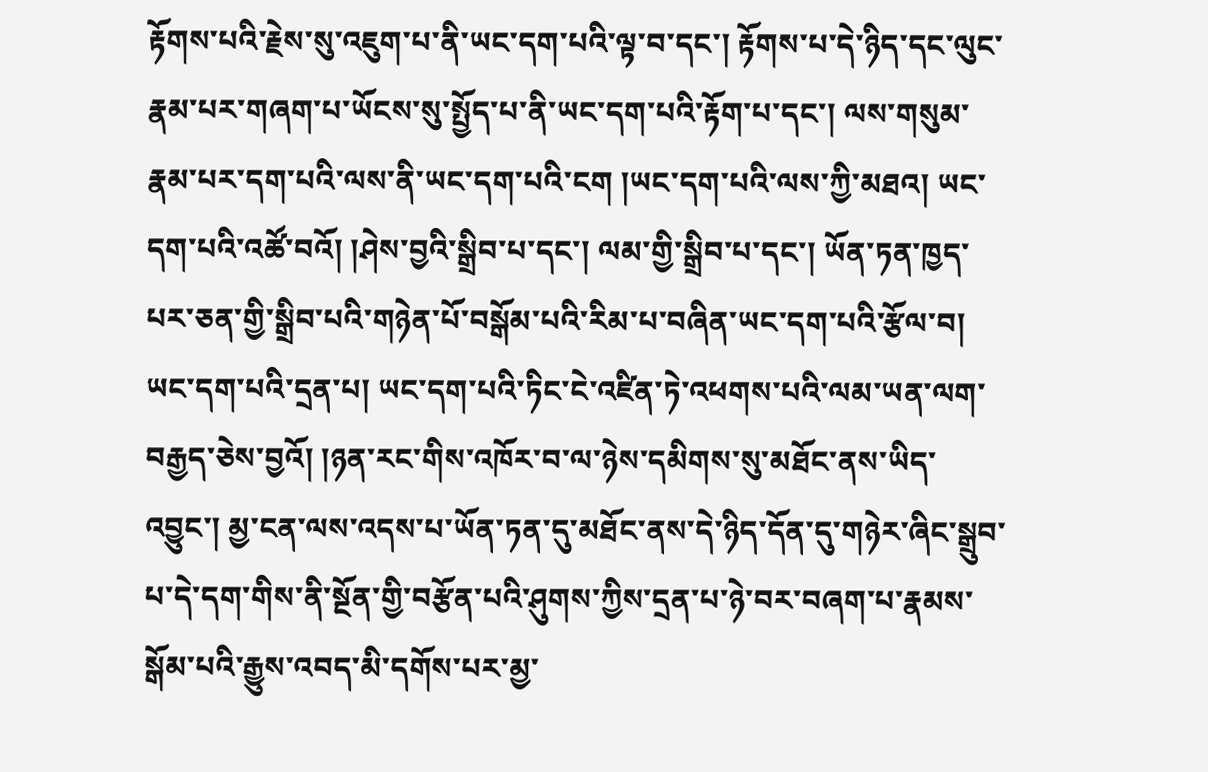རྟོགས་པའི་རྗེས་སུ་འཇུག་པ་ནི་ཡང་དག་པའི་ལྟ་བ་དང་། རྟོགས་པ་དེ་ཉིད་དང་ལུང་རྣམ་པར་གཞག་པ་ཡོངས་སུ་སྤྱོད་པ་ནི་ཡང་དག་པའི་རྟོག་པ་དང་། ལས་གསུམ་རྣམ་པར་དག་པའི་ལས་ནི་ཡང་དག་པའི་ངག །ཡང་དག་པའི་ལས་ཀྱི་མཐའ། ཡང་དག་པའི་འཚོ་བའོ། །ཤེས་བྱའི་སྒྲིབ་པ་དང་། ལམ་གྱི་སྒྲིབ་པ་དང་། ཡོན་ཏན་ཁྱད་པར་ཅན་གྱི་སྒྲིབ་པའི་གཉེན་པོ་བསྒོམ་པའི་རིམ་པ་བཞིན་ཡང་དག་པའི་རྩོལ་བ། ཡང་དག་པའི་དྲན་པ། ཡང་དག་པའི་ཏིང་ངེ་འཛིན་ཏེ་འཕགས་པའི་ལམ་ཡན་ལག་བརྒྱད་ཅེས་བྱའོ། །ཉན་རང་གིས་འཁོར་བ་ལ་ཉེས་དམིགས་སུ་མཐོང་ནས་ཡིད་འབྱུང་། མྱ་ངན་ལས་འདས་པ་ཡོན་ཏན་དུ་མཐོང་ནས་དེ་ཉིད་དོན་དུ་གཉེར་ཞིང་སྒྲུབ་པ་དེ་དག་གིས་ནི་སྔོན་གྱི་བརྩོན་པའི་ཤུགས་ཀྱིས་དྲན་པ་ཉེ་བར་བཞག་པ་རྣམས་སྒོམ་པའི་རྒྱུས་འབད་མི་དགོས་པར་མྱ་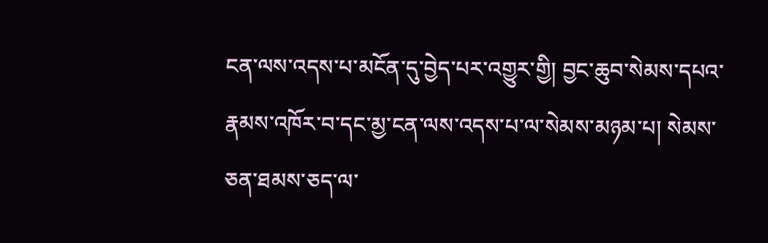ངན་ལས་འདས་པ་མངོན་དུ་བྱེད་པར་འགྱུར་གྱི། བྱང་ཆུབ་སེམས་དཔའ་རྣམས་འཁོར་བ་དང་མྱ་ངན་ལས་འདས་པ་ལ་སེམས་མཉམ་པ། སེམས་ཅན་ཐམས་ཅད་ལ་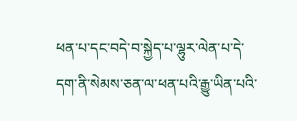ཕན་པ་དང་བདེ་བ་སྐྱེད་པ་ལྷུར་ལེན་པ་དེ་དག་ནི་སེམས་ཅན་ལ་ཕན་པའི་རྒྱུ་ཡིན་པའི་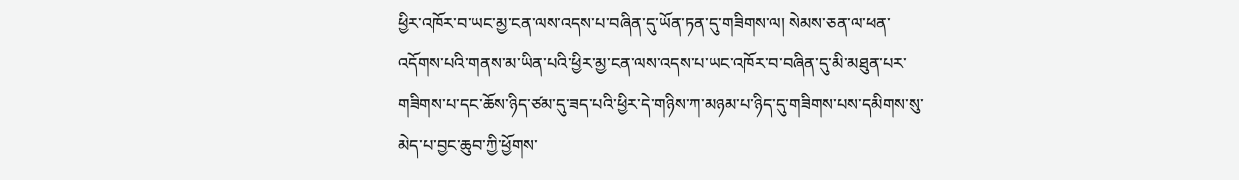ཕྱིར་འཁོར་བ་ཡང་མྱ་ངན་ལས་འདས་པ་བཞིན་དུ་ཡོན་ཏན་དུ་གཟིགས་ལ། སེམས་ཅན་ལ་ཕན་འདོགས་པའི་གནས་མ་ཡིན་པའི་ཕྱིར་མྱ་ངན་ལས་འདས་པ་ཡང་འཁོར་བ་བཞིན་དུ་མི་མཐུན་པར་གཟིགས་པ་དང་ཆོས་ཉིད་ཙམ་དུ་ཟད་པའི་ཕྱིར་དེ་གཉིས་ཀ་མཉམ་པ་ཉིད་དུ་གཟིགས་པས་དམིགས་སུ་མེད་པ་བྱང་ཆུབ་ཀྱི་ཕྱོགས་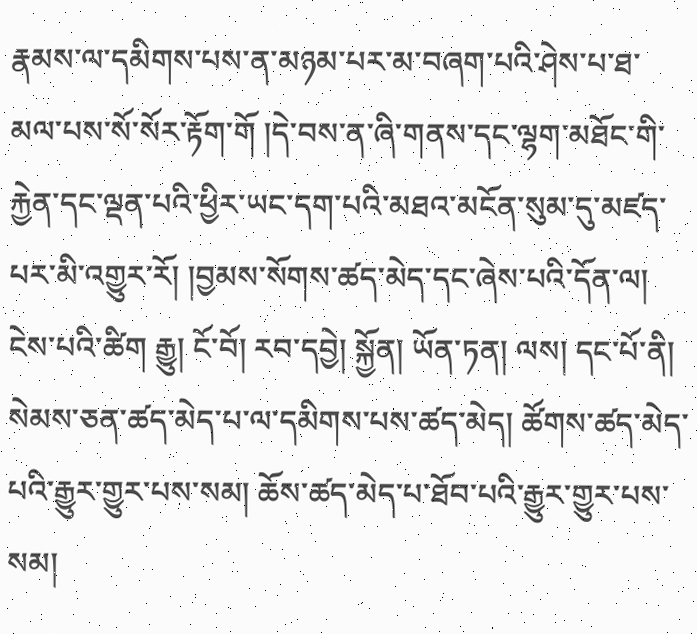རྣམས་ལ་དམིགས་པས་ན་མཉམ་པར་མ་བཞག་པའི་ཤེས་པ་ཐ་མལ་པས་སོ་སོར་རྟོག་གོ །དེ་བས་ན་ཞི་གནས་དང་ལྷག་མཐོང་གི་རྐྱེན་དང་ལྡན་པའི་ཕྱིར་ཡང་དག་པའི་མཐའ་མངོན་སུམ་དུ་མཛད་པར་མི་འགྱུར་རོ། །བྱམས་སོགས་ཚད་མེད་དང་ཞེས་པའི་དོན་ལ། ངེས་པའི་ཚིག རྒྱུ། ངོ་བོ། རབ་དབྱེ། སྐྱོན། ཡོན་ཏན། ལས། དང་པོ་ནི། སེམས་ཅན་ཚད་མེད་པ་ལ་དམིགས་པས་ཚད་མེད། ཚོགས་ཚད་མེད་པའི་རྒྱུར་གྱུར་པས་སམ། ཆོས་ཚད་མེད་པ་ཐོབ་པའི་རྒྱུར་གྱུར་པས་སམ།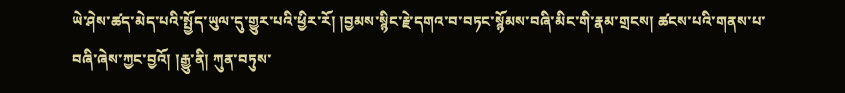ཡེ་ཤེས་ཚད་མེད་པའི་སྤྱོད་ཡུལ་དུ་གྱུར་པའི་ཕྱིར་རོ། །བྱམས་སྙིང་རྗེ་དགའ་བ་བཏང་སྙོམས་བཞི་མིང་གི་རྣམ་གྲངས། ཚངས་པའི་གནས་པ་བཞི་ཞེས་ཀྱང་བྱའོ། །རྒྱུ་ནི། ཀུན་བཏུས་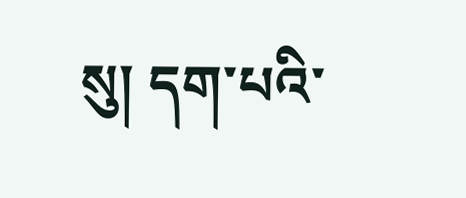སུ། དག་པའི་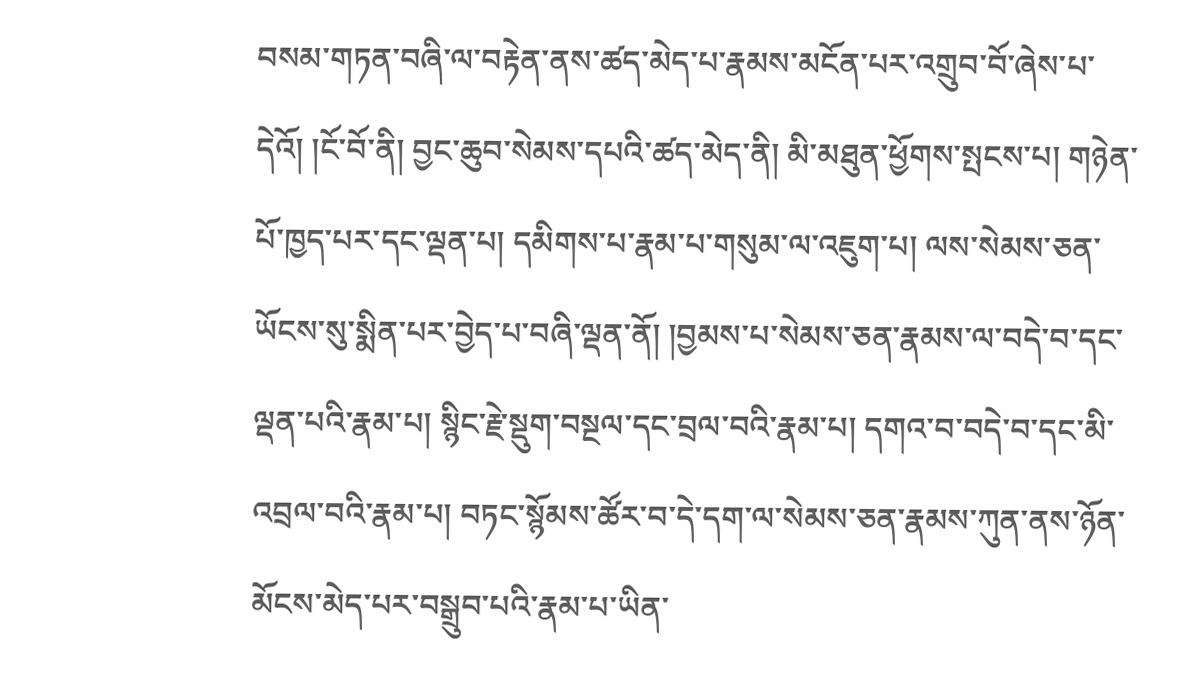བསམ་གཏན་བཞི་ལ་བརྟེན་ནས་ཚད་མེད་པ་རྣམས་མངོན་པར་འགྲུབ་བོ་ཞེས་པ་དེའོ། །ངོ་བོ་ནི། བྱང་ཆུབ་སེམས་དཔའི་ཚད་མེད་ནི། མི་མཐུན་ཕྱོགས་སྤངས་པ། གཉེན་པོ་ཁྱད་པར་དང་ལྡན་པ། དམིགས་པ་རྣམ་པ་གསུམ་ལ་འཇུག་པ། ལས་སེམས་ཅན་ཡོངས་སུ་སྨིན་པར་བྱེད་པ་བཞི་ལྡན་ནོ། །བྱམས་པ་སེམས་ཅན་རྣམས་ལ་བདེ་བ་དང་ལྡན་པའི་རྣམ་པ། སྙིང་རྗེ་སྡུག་བསྔལ་དང་བྲལ་བའི་རྣམ་པ། དགའ་བ་བདེ་བ་དང་མི་འབྲལ་བའི་རྣམ་པ། བཏང་སྙོམས་ཚོར་བ་དེ་དག་ལ་སེམས་ཅན་རྣམས་ཀུན་ནས་ཉོན་མོངས་མེད་པར་བསྒྲུབ་པའི་རྣམ་པ་ཡིན་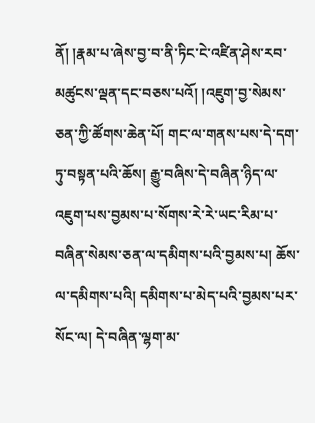ནོ། །རྣམ་པ་ཞེས་བྱ་བ་ནི་ཏིང་ངེ་འཛིན་ཤེས་རབ་མཚུངས་ལྡན་དང་བཅས་པའོ། །འཇུག་བྱ་སེམས་ཅན་ཀྱི་ཚོགས་ཆེན་པོ། གང་ལ་གནས་པས་དེ་དག་ཏུ་བསྟན་པའི་ཆོས། རྒྱུ་བཞིས་དེ་བཞིན་ཉིད་ལ་འཇུག་པས་བྱམས་པ་སོགས་རེ་རེ་ཡང་རིམ་པ་བཞིན་སེམས་ཅན་ལ་དམིགས་པའི་བྱམས་པ། ཆོས་ལ་དམིགས་པའི། དམིགས་པ་མེད་པའི་བྱམས་པར་སོང་ལ། དེ་བཞིན་ལྷག་མ་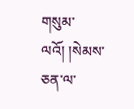གསུམ་ལའོ། །སེམས་ཅན་ལ་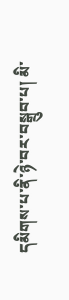དམིགས་པ་ནི་ཉེ་བར་བསྒྲུབ་པ། མི་